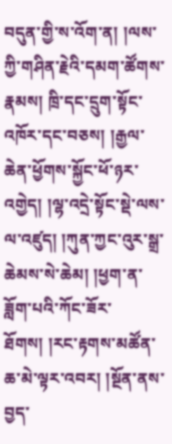བདུན་གྱི་ས་འོག་ན། །ལས་ཀྱི་གཤིན་རྗེའི་དམག་ཚོགས་རྣམས། ཁྲི་དང་དྲུག་སྟོང་འཁོར་དང་བཅས། །རྒྱལ་ཆེན་ཕྱོགས་སྐྱོང་ཕོ་ཉར་འགྱེད། །ལྷ་འདྲེ་སྟོང་སྡེ་ལས་ལ་འཛུད། །ཀུན་ཀྱང་འུར་སྒྲ་ཆེམས་སེ་ཆེམ། །ཕྱག་ན་ཟློག་པའི་ཀོང་ཟོར་ཐོགས། །རང་རྟགས་མཚོན་ཆ་མེ་ལྟར་འབར། །སྔོན་ནས་བྱད་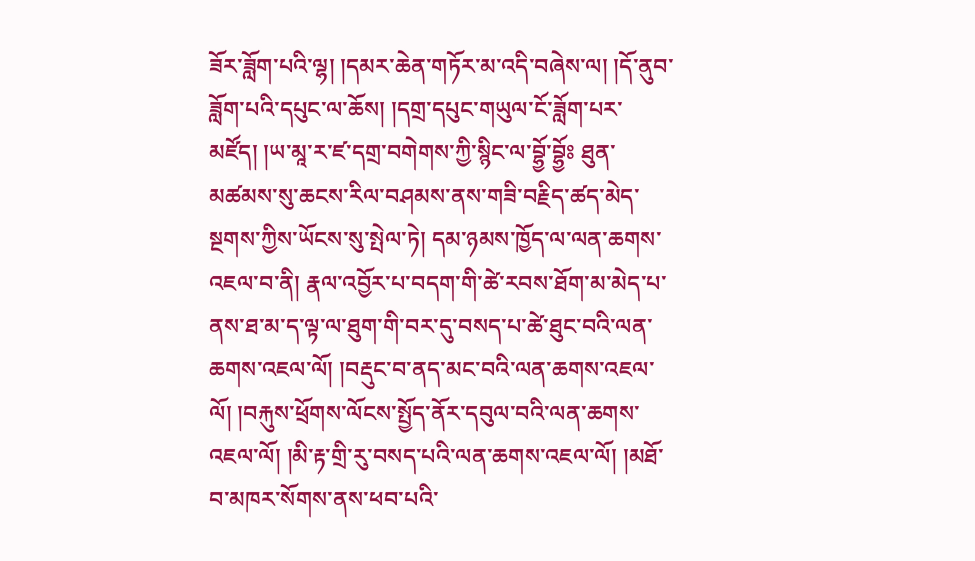ཟོར་ཟློག་པའི་ལྷ། །དམར་ཆེན་གཏོར་མ་འདི་བཞེས་ལ། །དོ་ནུབ་ཟློག་པའི་དཔུང་ལ་ཆོས། །དགྲ་དཔུང་གཡུལ་ངོ་ཟློག་པར་མཛོད། །ཡ་མཱ་ར་ཛ་དགྲ་བགེགས་ཀྱི་སྙིང་ལ་བྷྱོ་བྷྱོཿ ཐུན་མཚམས་སུ་ཆངས་རིལ་བཤམས་ནས་གཟི་བརྗིད་ཚད་མེད་སྔགས་ཀྱིས་ཡོངས་སུ་སྤེལ་ཏེ། དམ་ཉམས་ཁྱོད་ལ་ལན་ཆགས་འཇལ་བ་ནི། རྣལ་འབྱོར་པ་བདག་གི་ཚེ་རབས་ཐོག་མ་མེད་པ་ནས་ཐ་མ་ད་ལྟ་ལ་ཐུག་གི་བར་དུ་བསད་པ་ཚེ་ཐུང་བའི་ལན་ཆགས་འཇལ་ལོ། །བརྡུང་བ་ནད་མང་བའི་ལན་ཆགས་འཇལ་ལོ། །བརྐུས་ཕྲོགས་ལོངས་སྤྱོད་ནོར་དབུལ་བའི་ལན་ཆགས་འཇལ་ལོ། །མི་རྟ་གྲི་རུ་བསད་པའི་ལན་ཆགས་འཇལ་ལོ། །མཐོ་བ་མཁར་སོགས་ནས་ཕབ་པའི་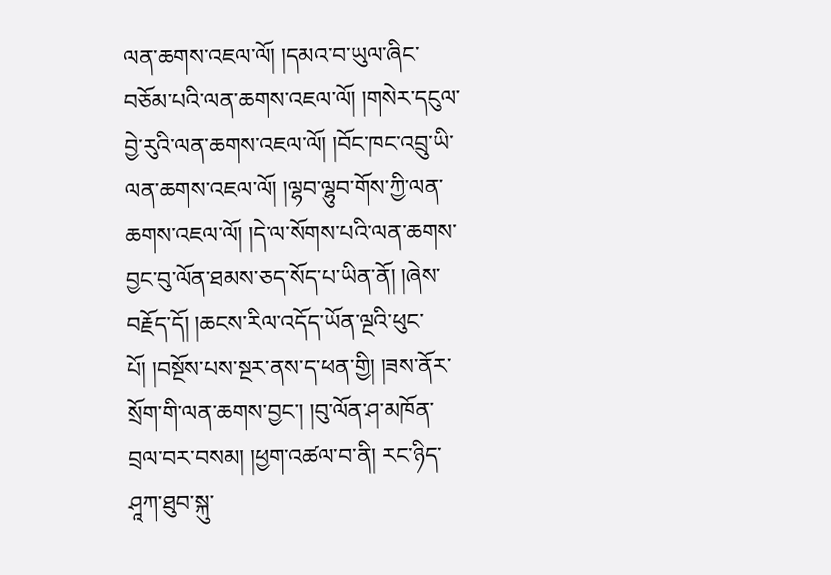ལན་ཆགས་འཇལ་ལོ། །དམའ་བ་ཡུལ་ཞིང་བཅོམ་པའི་ལན་ཆགས་འཇལ་ལོ། །གསེར་དངུལ་བྱེ་རུའི་ལན་ཆགས་འཇལ་ལོ། །བོང་ཁང་འབྲུ་ཡི་ལན་ཆགས་འཇལ་ལོ། །ལྷབ་ལྷུབ་གོས་ཀྱི་ལན་ཆགས་འཇལ་ལོ། །དེ་ལ་སོགས་པའི་ལན་ཆགས་བྱང་བུ་ལོན་ཐམས་ཅད་སོད་པ་ཡིན་ནོ། །ཞེས་བརྗོད་དོ། །ཆངས་རིལ་འདོད་ཡོན་ལྔའི་ཕུང་པོ། །བསྔོས་པས་སྔར་ནས་ད་ཕན་གྱི། །ཟས་ནོར་སྲོག་གི་ལན་ཆགས་བྱང་། །བུ་ལོན་ཤ་མཁོན་བྲལ་བར་བསམ། །ཕྱག་འཚལ་བ་ནི། རང་ཉིད་ཤཱཀ་ཐུབ་སྐུ་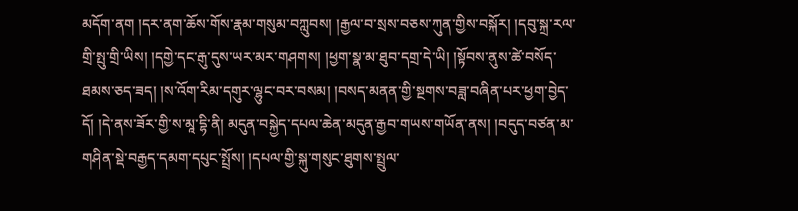མདོག་ནག །དར་ནག་ཆོས་གོས་རྣམ་གསུམ་བཀླུབས། །རྒྱལ་བ་སྲས་བཅས་ཀུན་གྱིས་བསྐོར། །དབུ་སྐྲ་རལ་གྲི་སྤུ་གྲི་ཡིས། །དགྱེ་དང་རྒུ་དུས་ཡར་མར་གཤགས། །ཕྱག་སྣ་མ་ཐུབ་དགྲ་དེ་ཡི། །སྟོབས་ནུས་ཚེ་བསོད་ཐམས་ཅད་ཟད། །ས་འོག་རིམ་དགུར་ལྷུང་བར་བསམ། །བསད་མནན་གྱི་སྔགས་བཟླ་བཞིན་པར་ཕྱག་བྱེད་དོ། །དེ་ནས་ཟོར་གྱི་ས་མཱ་དྷི་ནི། མདུན་བསྐྱེད་དཔལ་ཆེན་མདུན་རྒྱབ་གཡས་གཡོན་ནས། །བདུད་བཙན་མ་གཤིན་སྡེ་བརྒྱད་དམག་དཔུང་སྤྲོས། །དཔལ་གྱི་སྐུ་གསུང་ཐུགས་སྤྲུལ་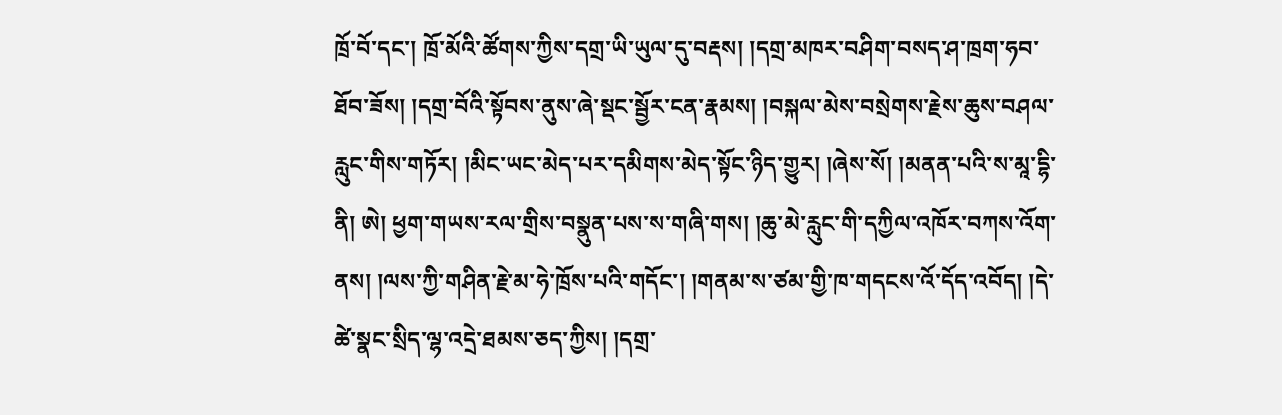ཁྲོ་བོ་དང་། ཁྲོ་མོའི་ཚོགས་ཀྱིས་དགྲ་ཡི་ཡུལ་དུ་བརྡས། །དགྲ་མཁར་བཤིག་བསད་ཤ་ཁྲག་ཧབ་ཐོབ་ཟོས། །དགྲ་བོའི་སྟོབས་ནུས་ཞེ་སྡང་སྦྱོར་ངན་རྣམས། །བསྐལ་མེས་བསྲེགས་རྗེས་ཆུས་བཤལ་རླུང་གིས་གཏོར། །མིང་ཡང་མེད་པར་དམིགས་མེད་སྟོང་ཉིད་གྱུར། །ཞེས་སོ། །མནན་པའི་ས་མཱ་དྷི་ནི། ཨེ། ཕྱག་གཡས་རལ་གྲིས་བསྣུན་པས་ས་གཞི་གས། །ཆུ་མེ་རླུང་གི་དཀྱིལ་འཁོར་བཀས་འོག་ནས། །ལས་ཀྱི་གཤིན་རྗེ་མ་ཧེ་ཁྲོས་པའི་གདོང་། །གནམ་ས་ཙམ་གྱི་ཁ་གདངས་འོ་དོད་འབོད། །དེ་ཚེ་སྣང་སྲིད་ལྷ་འདྲེ་ཐམས་ཅད་ཀྱིས། །དགྲ་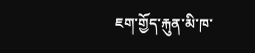ཇག་གྱོད་རྐུན་མི་ཁ་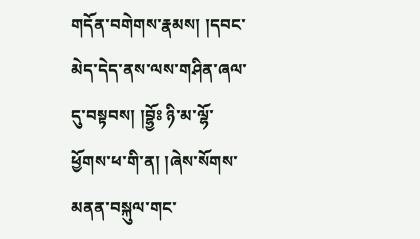གདོན་བགེགས་རྣམས། །དབང་མེད་དེད་ནས་ལས་གཤིན་ཞལ་དུ་བསྟབས། །བྷྱོཿ ཉི་མ་ལྷོ་ཕྱོགས་ཕ་གི་ན། །ཞེས་སོགས་མནན་བསྐུལ་གང་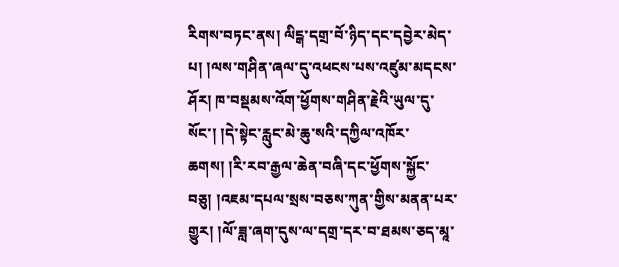རིགས་བཏང་ནས། ལིངྒ་དགྲ་བོ་ཉིད་དང་དབྱེར་མེད་པ། །ལས་གཤིན་ཞལ་དུ་འཕངས་པས་འཛུམ་མདངས་ཤོར། ཁ་བསྡམས་འོག་ཕྱོགས་གཤིན་རྗེའི་ཡུལ་དུ་སོང་། །དེ་སྟེང་རླུང་མེ་ཆུ་སའི་དཀྱིལ་འཁོར་ཆགས། །རི་རབ་རྒྱལ་ཆེན་བཞི་དང་ཕྱོགས་སྐྱོང་བཅུ། །འཇམ་དཔལ་སྲས་བཅས་ཀུན་གྱིས་མནན་པར་གྱུར། །ལོ་ཟླ་ཞག་དུས་ལ་དགྲ་དར་བ་ཐམས་ཅད་མཱ་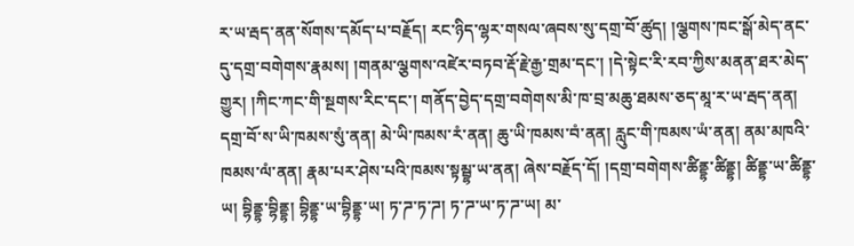ར་ཡ་རྦད་ནན་སོགས་དམོད་པ་བརྗོད། རང་ཉིད་ལྷར་གསལ་ཞབས་སུ་དགྲ་བོ་ཚུད། །ལྕགས་ཁང་སྒོ་མེད་ནང་དུ་དགྲ་བགེགས་རྣམས། །གནམ་ལྕགས་འཛེར་བཏབ་རྡོ་རྗེ་རྒྱ་གྲམ་དང་། །དེ་སྟེང་རི་རབ་ཀྱིས་མནན་ཐར་མེད་གྱུར། །ཀིང་ཀང་གི་སྔགས་རིང་དང་། གནོད་བྱེད་དགྲ་བགེགས་མི་ཁ་བྲ་མཆུ་ཐམས་ཅད་མཱ་ར་ཡ་རྦད་ནན། དགྲ་བོ་ས་ཡི་ཁམས་སུཾ་ནན། མེ་ཡི་ཁམས་རཾ་ནན། ཆུ་ཡི་ཁམས་བཾ་ནན། རླུང་གི་ཁམས་ཡཾ་ནན། ནམ་མཁའི་ཁམས་ལཾ་ནན། རྣམ་པར་ཤེས་པའི་ཁམས་སྟམྦྷ་ཡ་ནན། ཞེས་བརྗོད་དོ། །དགྲ་བགེགས་ཚིནྡྷ་ཚིནྡྷ། ཚིནྡྷ་ཡ་ཚིནྡྷ་ཡ། བྷིནྡྷ་བྷིནྡྷ། བྷིནྡྷ་ཡ་བྷིནྡྷ་ཡ། ཏ་ཌ་ཏ་ཌ། ཏ་ཌ་ཡ་ཏ་ཌ་ཡ། མ་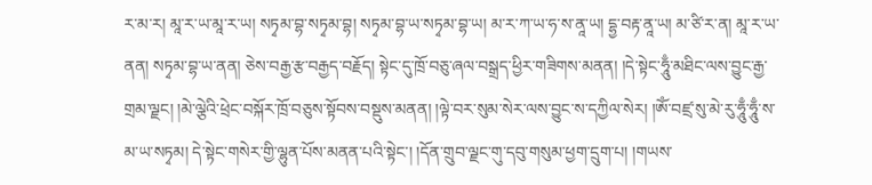ར་མ་ར། མཱ་ར་ཡ་མཱ་ར་ཡ། སཏྭམ་བྷ་སཏྭམ་བྷ། སཏྭམ་བྷ་ཡ་སཏྭམ་བྷ་ཡ། མ་ར་ཀ་ཡ་ཧ་ས་ནཱ་ཡ། དྷྱ་བརྟ་ནཱ་ཡ། མ་ཙི་ར་ན། མཱ་ར་ཡ་ནན། སཏྭམ་བྷ་ཡ་ནན། ཅེས་བརྒྱ་རྩ་བརྒྱད་བརྗོད། སྟེང་དུ་ཁྲོ་བཅུ་ཞལ་བསྒྲད་ཕྱིར་གཟིགས་མནན། །དེ་སྟེང་ཧཱུྃ་མཐིང་ལས་བྱུང་རྒྱ་གྲམ་ལྗང། །མེ་ལྕེའི་ཕྲེང་བསྐོར་ཁྲོ་བཅུས་སྟོབས་བསྡུས་མནན། །ལྟེ་བར་སུམ་སེར་ལས་བྱུང་ས་དཀྱིལ་སེར། །ཨོཾ་བཛྲ་སུ་མེ་རུ་ཧཱུྃ་ཧཱུྃ་ས་མ་ཡ་སཏྭམ། དེ་སྟེང་གསེར་གྱི་ལྷུན་པོས་མནན་པའི་སྟེང་། །དོན་གྲུབ་ལྗང་གུ་དབུ་གསུམ་ཕྱག་དྲུག་པ། །གཡས་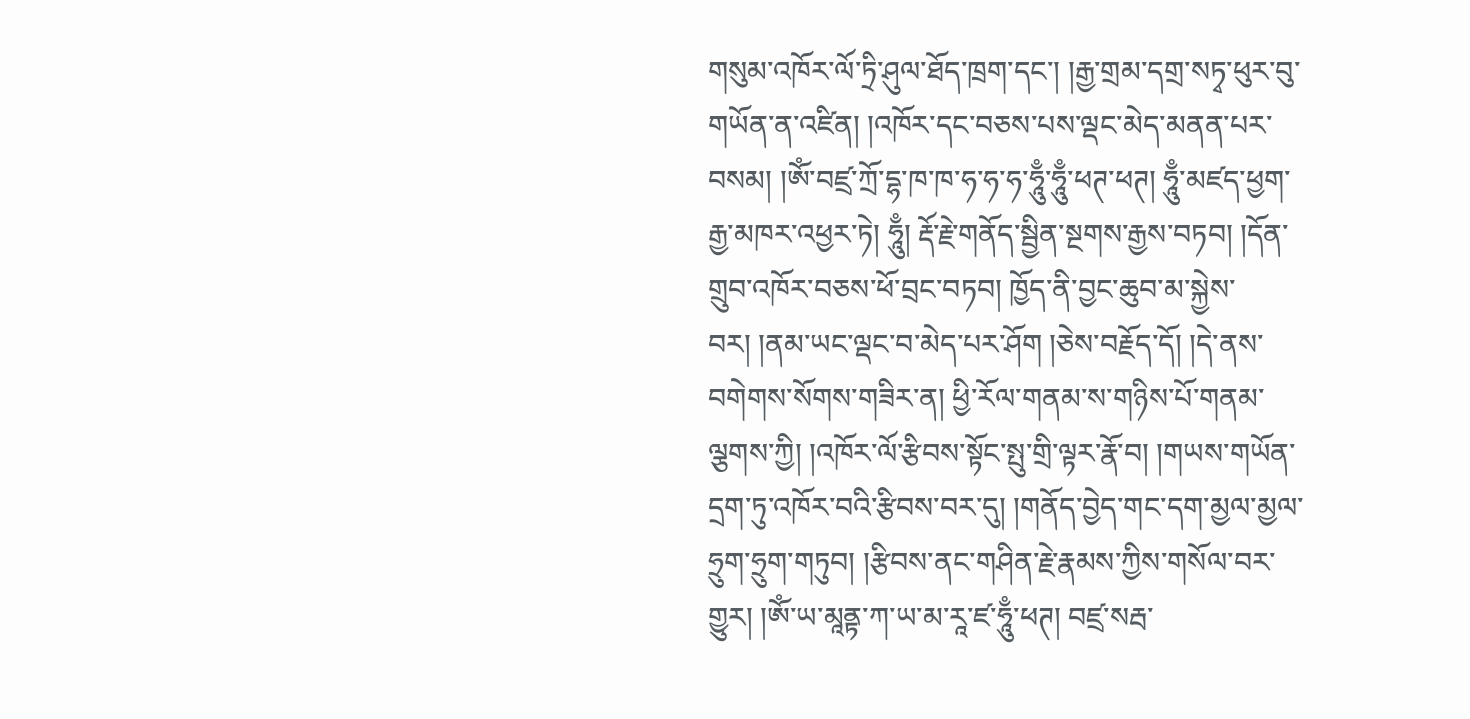གསུམ་འཁོར་ལོ་ཏྲི་ཤུལ་ཐོད་ཁྲག་དང་། །རྒྱ་གྲམ་དགྲ་སཏྭ་ཕུར་བུ་གཡོན་ན་འཛིན། །འཁོར་དང་བཅས་པས་ལྡང་མེད་མནན་པར་བསམ། །ཨོཾ་བཛྲ་ཀྲོ་དྷ་ཁ་ཁ་ཧ་ཧ་ཧ་ཧཱུྃ་ཧཱུྃ་ཕཊ་ཕཊ། ཧཱུྃ་མཛད་ཕྱག་རྒྱ་མཁར་འཕྱར་ཏེ། ཧཱུྃ། རྡོ་རྗེ་གནོད་སྦྱིན་སྔགས་རྒྱས་བཏབ། །དོན་གྲུབ་འཁོར་བཅས་ཕོ་བྲང་བཏབ། ཁྱོད་ནི་བྱང་ཆུབ་མ་སྐྱེས་བར། །ནམ་ཡང་ལྡང་བ་མེད་པར་ཤོག །ཅེས་བརྗོད་དོ། །དེ་ནས་བགེགས་སོགས་གཟིར་ན། ཕྱི་རོལ་གནམ་ས་གཉིས་པོ་གནམ་ལྕགས་ཀྱི། །འཁོར་ལོ་རྩིབས་སྟོང་སྤུ་གྲི་ལྟར་རྣོ་བ། །གཡས་གཡོན་དྲག་ཏུ་འཁོར་བའི་རྩིབས་བར་དུ། །གནོད་བྱེད་གང་དག་མྱལ་མྱལ་ཧྲུག་ཧྲུག་གཏུབ། །རྩིབས་ནང་གཤིན་རྗེ་རྣམས་ཀྱིས་གསོལ་བར་གྱུར། །ཨོཾ་ཡ་མཱནྟ་ཀ་ཡ་མ་རཱ་ཛ་ཧཱུྃ་ཕཊ། བཛྲ་སརྦ་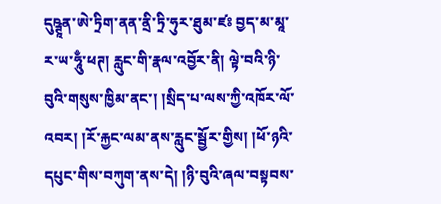དུཥྚཱན་ཨེ་ཏྲིག་ནན་ནྲི་ཏྲི་ཧུར་ཐུམ་ཛཿ བྱད་མ་མཱ་ར་ཡ་ཧཱུྃ་ཕཊ། རླུང་གི་རྣལ་འབྱོར་ནི། ལྟེ་བའི་ཉི་བུའི་གསུས་ཁྱིམ་ནང་། །སྲིད་པ་ལས་ཀྱི་འཁོར་ལོ་འབར། །རོ་རྐྱང་ལམ་ནས་རླུང་སྦྱོར་གྱིས། །ཕོ་ཉའི་དཔུང་གིས་བཀུག་ནས་དེ། །ཉི་བུའི་ཞལ་བསྟབས་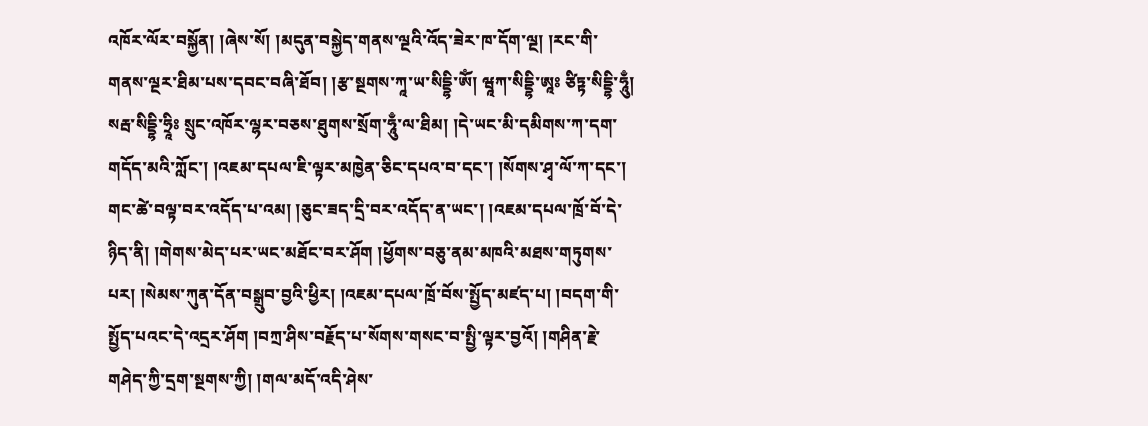འཁོར་ལོར་བསྐྱོན། །ཞེས་སོ། །མདུན་བསྐྱེད་གནས་ལྔའི་འོད་ཟེར་ཁ་དོག་ལྔ། །རང་གི་གནས་ལྔར་ཐིམ་པས་དབང་བཞི་ཐོབ། །རྩ་སྔགས་ཀཱ་ཡ་སིདྡྷི་ཨོཾ། ཝཱཀ་སིདྡྷི་ཨཱཿ ཙིཏྟ་སིདྡྷི་ཧཱུྃ། སརྦ་སིདྡྷི་ཧྲཱིཿ སྲུང་འཁོར་ལྷར་བཅས་ཐུགས་སྲོག་ཧཱུྃ་ལ་ཐིམ། །དེ་ཡང་མི་དམིགས་ཀ་དག་གདོད་མའི་ཀློང་། །འཇམ་དཔལ་ཇི་ལྟར་མཁྱེན་ཅིང་དཔའ་བ་དང་། །སོགས་ཤྭ་ལོ་ཀ་དང་། གང་ཚེ་བལྟ་བར་འདོད་པ་འམ། །ཅུང་ཟད་དྲི་བར་འདོད་ན་ཡང་། །འཇམ་དཔལ་ཁྲོ་བོ་དེ་ཉིད་ནི། །གེགས་མེད་པར་ཡང་མཐོང་བར་ཤོག །ཕྱོགས་བཅུ་ནམ་མཁའི་མཐས་གཏུགས་པར། །སེམས་ཀུན་དོན་བསྒྲུབ་བྱའི་ཕྱིར། །འཇམ་དཔལ་ཁྲོ་བོས་སྤྱོད་མཛད་པ། །བདག་གི་སྤྱོད་པའང་དེ་འདྲར་ཤོག །བཀྲ་ཤིས་བརྗོད་པ་སོགས་གསང་བ་སྤྱི་ལྟར་བྱའོ། །གཤིན་རྗེ་གཤེད་ཀྱི་དྲག་སྔགས་ཀྱི། །གལ་མདོ་འདི་ཤེས་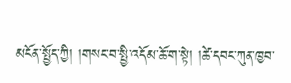མངོན་སྤྱོད་ཀྱི། །གསང་བ་སྤྱི་འདོམ་ཆོ་ག་སྟེ། །ཚེ་དབང་ཀུན་ཁྱབ་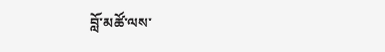བློ་མཚོ་ལས་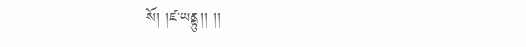སོ། །ཛ་ཡནྟུ།། །།